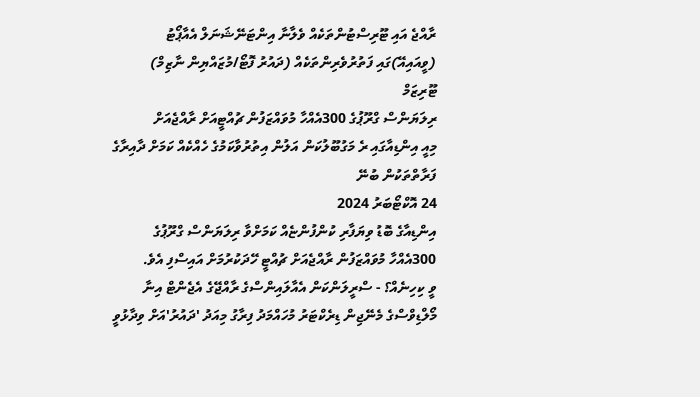ރާއްޖެ އައި ޓޫރިސްޓުންތަކެއް ވެލާނާ އިންޓަނޭޝަނަލް އެއާޕޯޓު (ވީއައިއޭ)ގައި ފަތުރުވެރިންތަކެއް (ދައުރު ފޮޓޯ/މުޒައްޔިން ނާޒިމް)
ޓޫރިޒަމް
ރިލަޔަންސް ގްރޫޕުގެ 300އެއްހާ މުވައްޒަފުން ޗުއްޓީއަށް ރާއްޖެއަށް
މިއީ އިންޑިއާގައި ރެ މަގުބޫލުކަން އަލުން އިތުރުވާކަމުގެ ހެއްކެއް ކަމަށް ދާއިރާގެ ފަރާތްތަކުން ބުނޭ
24 އޮކްޓޯބަރު 2024
އިންޑިއާގެ ބޮޑު ވިޔަފާރި ކުންފުންޏެއް ކަމަށްވާ ރިލަޔަންސް ގްރޫޕުގެ 300އެއްހާ މުވައްޒަފުން ރާއްޖެއަށް ޗުއްޓީ ހޭދަކުރުމަށް އައިސްފި އެވެ.
ވީ ކިހިނެއް؟ - ސްރީލަންކަން އެއާލައިންސްގެ ރާއްޖޭގެ އެޖެންޓް އިނާ މޯލްޑިވްސްގެ މެނޭޖިން ޑިރެކްޓަރު މުހައްމަދު ފިރާގު މިއަދު 'ދައުރު'އަށް ވިދާޅުވީ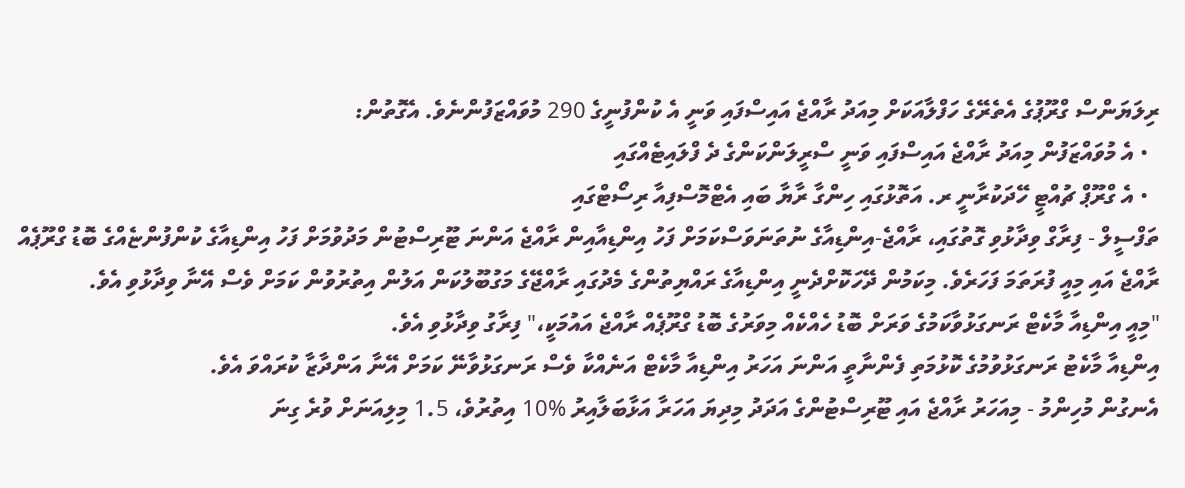ރިލަޔަންސް ގްރޫޕުގެ އެތެރޭގެ ހަފްލާއަކަށް މިއަދު ރާއްޖެ އައިސްފައި ވަނީ އެ ކުންފުނީގެ 290 މުވައްޒަފުންނެވެ. އެގޮތުން:
  • އެ މުވައްޒަފުން މިއަދު ރާއްޖެ އައިސްފައި ވަނީ ސްރީލަންކަންގެ ދެ ފްލައިޓެއްގައި
  • އެ ގްރޫޕް ޗުއްޓީ ހޭދަކުރާނީ ރ. އަތޮޅުގައި ހިންގާ ރާޔާ ބައި އެޓްމޮސްފިއާ ރިސޯޓްގައި
ތަފްސީލް - ފިރާގް ވިދާޅުވި ގޮތުގައި، ރާއްޖެ-އިންޑިއާގެ ނުތަނަވަސްކަމަށް ފަހު އިންޑިއާއިން ރާއްޖެ އަންނަ ޓޫރިސްޓުން މަދުވުމަށް ފަހު އިންޑިއާގެ ކުންފުންޏެއްގެ ބޮޑު ގްރޫޕެއް ރާއްޖެ އައި މިއީ ފުރަތަމަ ފަހަރެވެ. މިކަމުން ދޭހަކޮށްދެނީ އިންޑިއާގެ ރައްޔިތުންގެ މެދުގައި ރާއްޖޭގެ މަގުބޫލުކަން އަލުން އިތުރުވުން ކަމަށް ވެސް އޭނާ ވިދާޅުވި އެވެ.
"މިއީ އިންޑިއާ މާކެޓް ރަނގަޅުވާކަމުގެ ވަރަށް ބޮޑު ހެއްކެއް މިވަރުގެ ބޮޑު ގްރޫޕެއް ރާއްޖެ އައުމަކީ،" ފިރާގު ވިދާޅުވި އެވެ.
އިންޑިއާ މާކެޓު ރަނގަޅުވުމުގެ ކޮޅުމަތި ފެންނާތީ އަންނަ އަހަރު އިންޑިއާ މާކެޓް އަނެއްކާ ވެސް ރަނގަޅުވާނޭ ކަމަށް އޭނާ އަންދާޒާ ކުރައްވަ އެވެ.
އެނގުން މުހިންމު - މިއަހަރު ރާއްޖެ އައި ޓޫރިސްޓުންގެ އަދަދު މިދިޔަ އަހަރާ އަޅާބަލާއިރު %10 އިތުރުވެ، 1.5 މިލިއަނަށް ވުރެ ގިނަ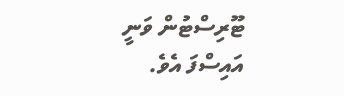ޓޫރިސްޓުން ވަނީ އައިސްފަ އެވެ.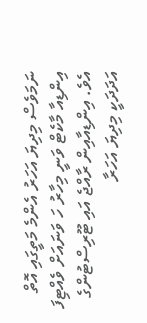ނަމަވެސް މިދިޔަ އަހަރު އެންމެ މަތީގައި އޮތް އިންޑިއާ މާކެޓް ވަނީ މިހާރު ހަ ވަނައަށް ވެއްޓިފަ އެވެ. އިންޑިއާއިން ރާއްޖެ އައި ޓޫރިސްޓުންގެ އަދަދަކީ މިދިޔަ އަހަރާ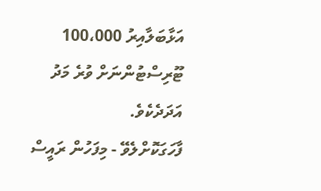އަޅާބަލާއިރު 100،000 ޓޫރިސްޓުންނަށް ވުރެ މަދު އަދަދެކެވެ.
ފާހަގަކޮށްލެވޭ - މިފަހުން ރައީސް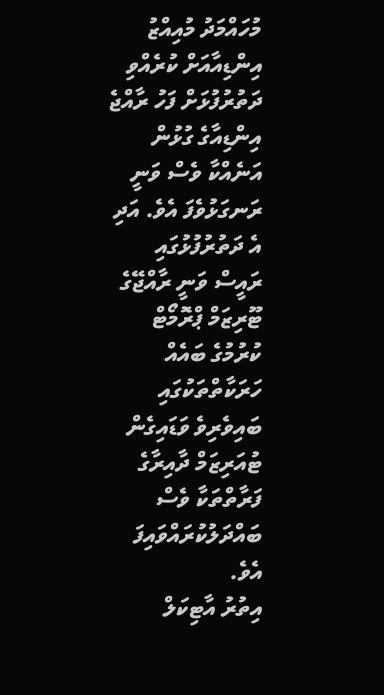މުހައްމަދު މުއިއްޒު އިންޑިއާއަށް ކުރެއްވި ދަތުރުފުޅަށް ފަހު ރާއްޖެ އިންޑިއާގެ ގުޅުން އަނެއްކާ ވެސް ވަނީ ރަނގަޅުވެފަ އެވެ. އަދި އެ ދަތުރުފުޅުގައި ރައީސް ވަނީ ރާއްޖޭގެ ޓޫރިޒަމް ޕްރޮމޯޓް ކުރުމުގެ ބައެއް ހަރަކާތްތަކުގައި ބައިވެރިވެ ވަޑައިގެން ޓުއަރިޒަމް ދާއިރާގެ ފަރާތްތަކާ ވެސް ބައްދަލުކުރައްވައިފަ އެވެ.
އިތުރު އާޓިކަލް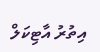އިތުރު އާޓިކަލް